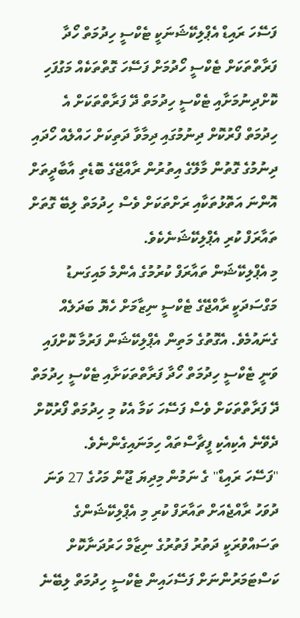ފަސޭހަ ރައިޑް އެޕްލިކޭޝަނަކީ ޓެކްސީ ހިދުމަތް ހޯދާ ފަރާތްތަކަށް ޓެކްސީ ހޯދުމަށް ފަސޭހަ ގޮތްތަކެއް މަގުފަހި ކޮށްދިނުމަށާއި ޓެކްސީ ހިދުމަތް ދޭ ފަރާތްތަކަށް އެ ހިދުމަތް ފޯރުކޮށް ދިނުމުގައި ދިމާވާ ދަތިކަށް ހައްލެއް ހޯދައި ދިނުމުގެ ގޮތުން މާލޭގެ އިތުރުން ރާއްޖޭގެ ބޮޑެތި އާބާދީތަށް އޮންނަ އަތޮޅުތަކާއި ރަށްތަކަށް ވެސް ހިދުމަތް ލިބޭ ގޮތަށް ތައާރަފް ކުރި އެޕްލިކޭޝަނެކެވެ.
މި އެޕްލިކޭޝަން ތައާރަފް ކުރުމުގެ އެންމެ މައިގަނޑު މަގްސަދަކީ ރާއްޖޭގެ ޓެކްސީ ނިޒާމަށް ހެޔޮ ބަދަލެއް ގެނައުމެވެ. އެގޮތުގެ މަތިން އެޕްލިކޭޝަން ފަރުމާ ކޮށްފައި ވަނީ ޓެކްސީ ހިދުމަތް ހޯދާ ފަރާތްތަކަށާއި ޓެކްސީ ހިދުމަތް ދޭ ފަރާތްތަކަށް ވެސް ފަސޭހަ ކަމާ އެކު މި ހިދުމަތް ފޯރުކޮށް ދެވޭނެ އެކިއެކި ފީޗާސްތައް ހިމަނައިގެންނެވެ.
"ފަސޭހަ ރައިޑް" ގެ ނަމުން މިދިޔަ ޖޫން މަހުގެ 27 ވަނަ ދުވަހު ރާއްޖެއަށް ތައާރަފް ކުރި މި އެޕްލިކޭޝަންގެ ތަސައްވުރަކީ ދަތުރު ފަތުރުގެ ނިޒާމް ހަރުދަނާކޮށް ކަސްޓަމަރުންނަށް ފަސޭހައިން ޓެކްސީ ހިދުމަތް ލިބޭނެ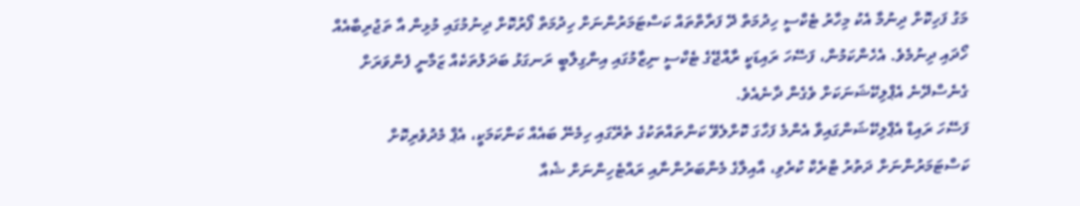މަގު ފަހިކޮށް ދިނުމާ އެކު މިހާރު ޓެކްސީ ހިދުމަތް ދޭ ފަރާތްތައް ކަސްޓަމަރުންނަށް ހިދުމަތް ފޯރުކޮށް ދިނުމުގައި މުޅިން އާ ތަޖުރިބާއެއް ހޯދައި ދިނުމެވެ. އެހެންކަމުން، ފަސޭހަ ރައިޑަކީ ރާއްޖޭގެ ޓެކްސީ ނިޒާމުގައި އިންގިލާބީ ރަނގަޅު ބަދަލުތަކެއް ޒަމާނީ ފެންވަރަށް ގެނެސްދޭނެ އެޕްލިކޭޝަނަކަށް ވެގެން ދާނެއެވެ.
ފަސޭހަ ރައިޑް އެޕްލިކޭޝަންގައިވާ އެންމެ ފަހާގަ ކޮށްލެވޭ ކަންތައްތަކުގެ ތެރޭގައި ހިމެނޭ ބައެއް ކަންކަމަކީ، އެޕް މެދުވެރިކޮށް ކަސްޓަމަރުންނަށް ދަތުރު ޓްރެކް ކުރެވި، އާއިލާގެ މެންބަރުންނާއި ރައްޓެހިންނަށް ޝެއާ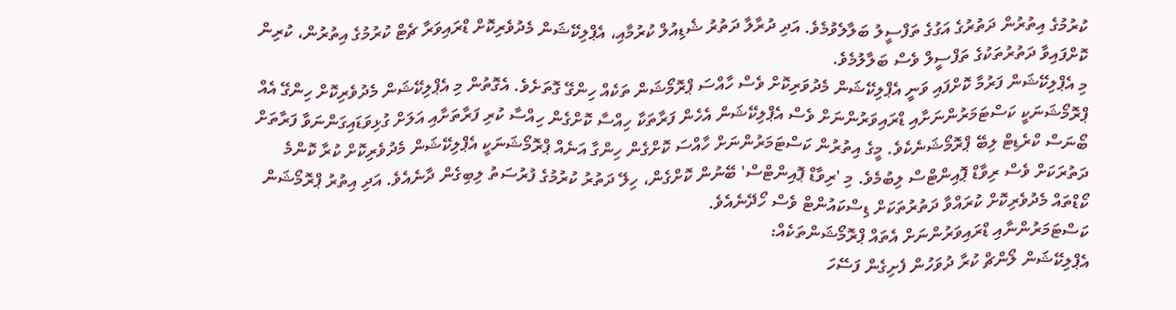ކުރުމުގެ އިތުރުން ދަތުރުގެ އަގުގެ ތަފްސީލު ބަލާލެވުމެވެ. އަދި ދުރާލާ ދަތުރު ޝެޑިއުލް ކުރުމާއި، އެޕްލިކޭޝަން މެދުވެރިކޮށް ޑްރައިވަރާ ޗެޓް ކުރުމުގެ އިތުރުން، ކުރިން ކޮށްފައިވާ ދަތުރުތަކުގެ ތަފްސީލް ވެސް ބަލާލުމެވެ.
މި އެޕްލިކޭޝަން ފަރުމާ ކޮށްފައި ވަނީ އެޕްލިކޭޝަން މެދުވަރިކޮށް ވެސް ހާއްސަ ޕްރޮމޯޝަން ތަކެއް ހިންގޭ ގޮތަށެވެ. އެގޮތުން މި އެޕްލިކޭޝަން މެދުވެރިކޮށް ހިންގޭ އެއް ޕްރޮމޯޝަނަކީ ކަސްޓަމަރުންނަށާއި ޑްރައިވަރުންނަށް ވެސް އެޕްލިކޭޝަން އެހެން ފަރާތަކާ ހިއްސާ ކޮށްގެން ހިއްސާ ކުރި ފަރާތަށާއި އަލަށް ގުޅިވަޑައިގަންނަވާ ފަރާތަށް ބޯނަސް ކްރެޑިޓް ލިބޭ ޕްރޮމޯޝަނެކެވެ. މީގެ އިތުރުން ކަސްޓަމަރުންނަށް ހާއްސަ ކޮށްގެން ހިންގާ އަނެއް ޕްރޮމޯޝަނަކީ އެޕްލިކޭޝަން މެދުވެރިކޮށް ކުރާ ކޮންމެ ދަތުރަކަށް ވެސް ރިވާޑް ޕޮއިންޓްސް ލިބުމެވެ. މި 'ރިވާޑް ޕޮއިންޓްސް' ބޭނުން ކޮށްގެން، ހިލޭ ދަތުރު ކުރުމުގެ ފުރުސަތު ލިބިގެން ދާނެއެވެ. އަދި އިތުރު ޕްރޮމޯޝަން ކޯޑްތައް މެދުވެރިކޮށް ކުރައްވާ ދަތުރުތަކަށް ޑިސްކައުންޓް ވެސް ހޯދޭނެއެވެ.
ކަސްޓަމަރުންނާއި ޑްރައިވަރުންނަށް އެތައް ޕްރޮމޯޝަންތަކެއް:
އެޕްލިކޭޝަން ލޯންޗް ކުރާ ދުވަހުން ފެށިގެން ފަސޭހަ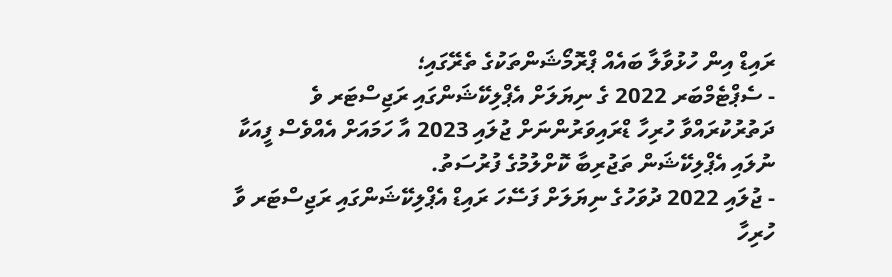ރައިޑް އިން ހުޅުވާލާ ބައެއް ޕްރޮމޯޝަންތަކުގެ ތެރޭގައި؛
- ސެޕްޓެމްބަރ 2022 ގެ ނިޔަލަށް އެޕްލިކޭޝަންގައި ރަޖިސްޓަރ ވެ ދަތުރުކުރައްވާ ހުރިހާ ޑްރައިވަރުންނަށް ޖުލައި 2023 އާ ހަމައަށް އެއްވެސް ފީއަކާ ނުލައި އެޕްލިކޭޝަން ތަޖުރިބާ ކޮށްލުމުގެ ފުރުސަތު.
- ޖުލައި 2022 ދުވަހުގެ ނިޔަލަށް ފަސޭހަ ރައިޑް އެޕްލިކޭޝަންގައި ރަޖިސްޓަރ ވާ ހުރިހާ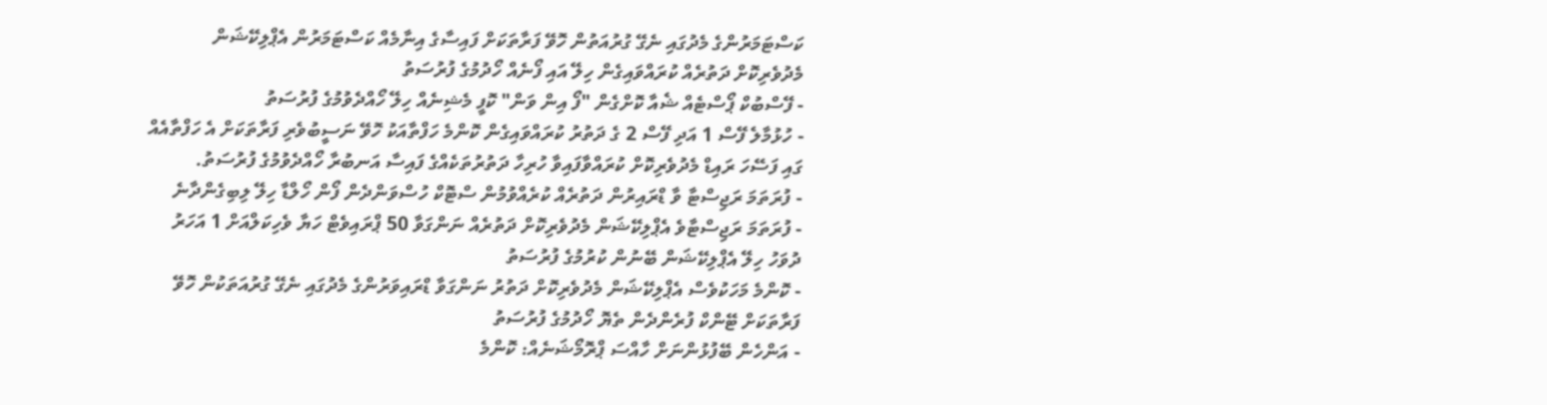ކަސްޓަމަރުންގެ މެދުގައި ނެގޭ ގުރުއަތުން ހޮވޭ ފަރާތަކަށް ފައިސާގެ އިނާމެއް ކަސްޓަމަރުން އެޕްލިކޭޝަން މެދުވެރިކޮށް ދަތުރެއް ކުރައްވައިގެން ހިލޭ އައި ފޯނެއް ހޯދުމުގެ ފުރުސަތު
- ފޭސްބުކް ޕޯސްޓެއް ޝެއާ ކޮށްގެން "ފޯ އިން ވަން" ކޮފީ މެޝިނެއް ހިލޭ ހޯއްދެވުމުގެ ފުރުސަތު
- ހުޅުމާލެ ފޭސް 1 އަދި ފޭސް 2 ގެ ދަތުރު ކުރައްވައިގެން ކޮންމެ ހަފްތާއަކު ހޮވޭ ނަސީބުވެރި ފަރާތަކަށް އެ ހަފްތާއެއް ގައި ފަސޭހަ ރައިޑް މެދުވެރިކޮށް ކުރައްވާފައިވާ ހުރިހާ ދަތުރުތަކެއްގެ ފައިސާ އަނބުރާ ހޯއްދެވުމުގެ ފުރުސަތު.
- ފުރަތަމަ ރަޖިސްޓާ ވާ ޑްރައިރުން ދަތުރެއް ކުރެއްވުމުން ސްޓޮކް ހުސްވަންދެން ފޯން ހޯލްޑާ ހިލޭ ލިބިގެންދާނެ
- ފުރަތަމަ ރަޖިސްޓާވެ އެޕްލިކޭޝަން މެދުވެރިކޮށް ދަތުރެއް ނަންގަވާ 50 ޕްރައިވެޓް ހަޔާ ވެހިކަލްއަށް 1 އަހަރު ދުވަހު ހިލޭ އެޕްލިކޭޝަން ބޭނުން ކުރުމުގެ ފުރުސަތު
- ކޮންމެ މަހަކުވެސް އެޕްލިކޭޝަން މެދުވެރިކޮށް ދަތުރު ނަންގަވާ ޑްރައިވަރުންގެ މެދުގައި ނެގޭ ގުރުއަތަކުން ހޮވޭ ފަރާތަކަށް ޓޭންކް ފުރެންދެން ތެޔޮ ހޯދުމުގެ ފުރުސަތު
- އަންހެން ބޭފުޅުންނަށް ހާއްސަ ޕްރޮމޯޝަނެއް: ކޮންމެ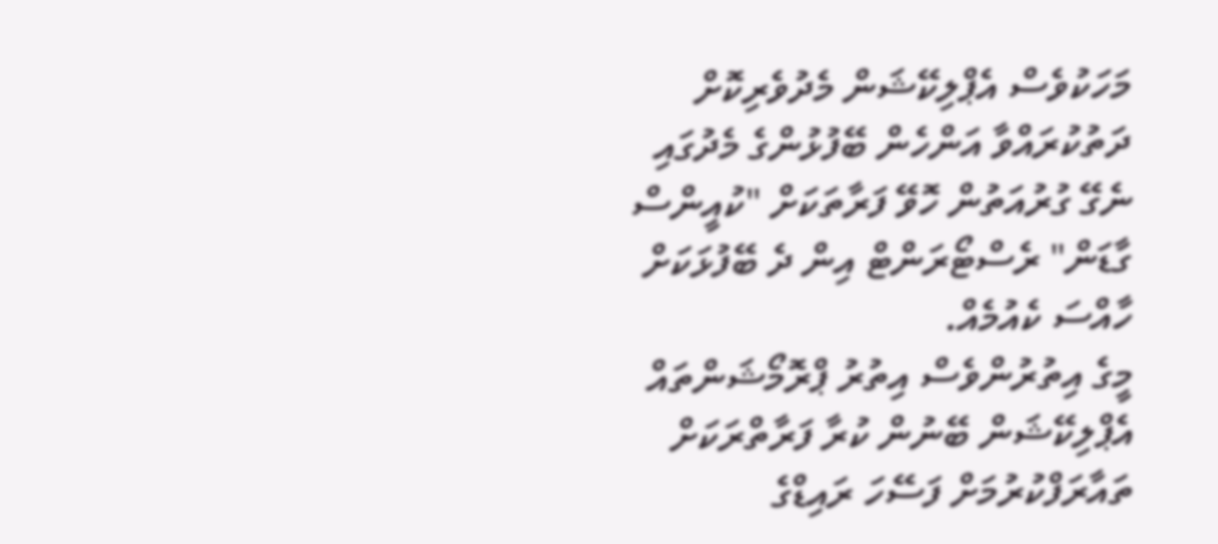މަހަކުވެސް އެޕްލިކޭޝަން މެދުވެރިކޮށް ދަތުކުރައްވާ އަންހެން ބޭފުޅުންގެ މެދުގައި ނެގޭ ގުރުއަތުން ހޮވޭ ފަރާތަކަށް "ކުއީންސް ގާޑަން" ރެސްޓޯރަންޓް އިން ދެ ބޭފުޅަކަށް ހާއްސަ ކެއުމެއް.
މީގެ އިތުރުންވެސް އިތުރު ޕްރޮމޯޝަންތައް އެޕްލިކޭޝަން ބޭނުން ކުރާ ފަރާތްރަކަށް ތައާރަފްކުރުމަށް ފަސޭހަ ރައިޑްގެ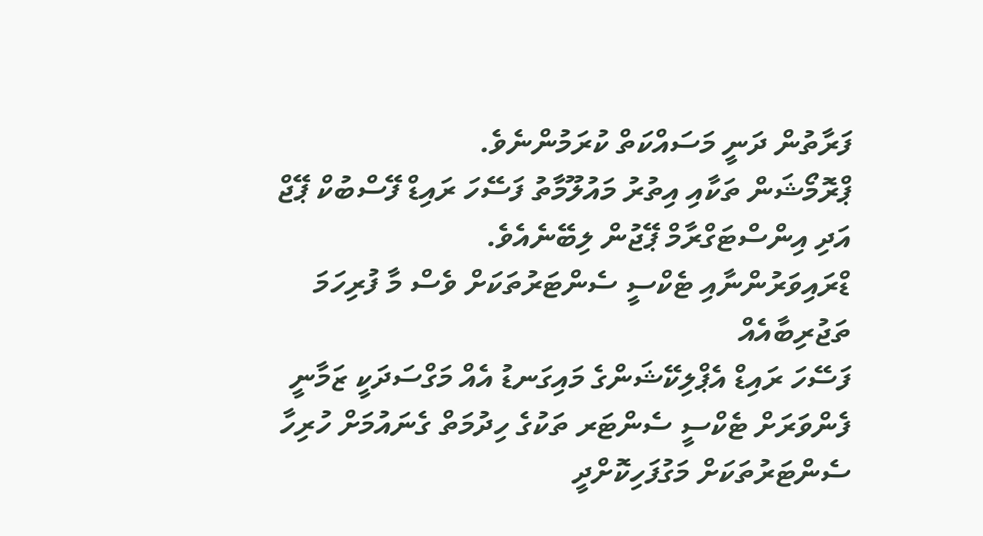ފަރާތުން ދަނީ މަސައްކަތް ކުރަމުންނެވެ.
ޕްރޮމޯޝަން ތަކާއި އިތުރު މައުލޫމާތު ފަސޭހަ ރައިޑް ފޭސްބުކް ޕޭޖް އަދި އިންސްޓަގްރާމް ޕޭޖުން ލިބޭނެއެވެ.
ޑްރައިވަރުންނާއި ޓެކްސީ ސެންޓަރުތަކަށް ވެސް މާ ފުރިހަމަ ތަޖުރިބާއެއް
ފަސޭހަ ރައިޑް އެޕްލިކޭޝަންގެ މައިގަނޑު އެއް މަގްސަދަކީ ޒަމާނީ ފެންވަރަށް ޓެކްސީ ސެންޓަރ ތަކުގެ ހިދުމަތް ގެނައުމަށް ހުރިހާ ސެންޓަރުތަކަށް މަގުފަހިކޮށްދީ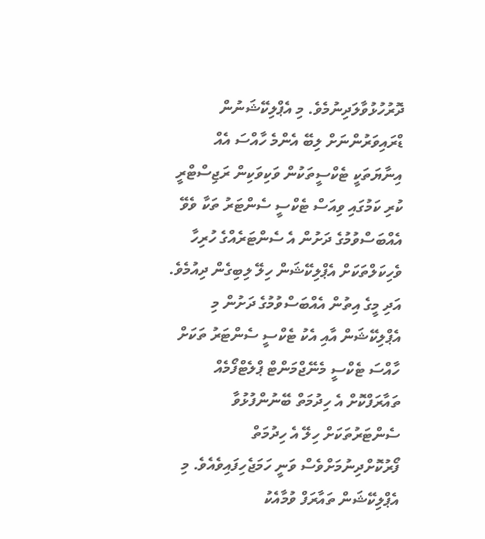ދޮރުހުޅުވާލަދިނުމެވެ. މި އެޕްލިކޭޝަނުން ޑްރައިވަރުންނަށް ލިބޭ އެންމެ ހާއްސަ އެއް އިނާޔަތަކީ ޓެކްސީތަކުން ވަކިވަކިން ރަޖިސްޓްރީ ކުރި ކަމުގައި ވިއަސް ޓެކްސީ ސެންޓަރު ތަކާ ވެވޭ އެއްބަސްވުމުގެ ދަށުން އެ ސެންޓަރެއްގެ ހުރިހާ ވެހިކަލްތަކަށް އެޕްލިކޭޝަން ހިލޭ ލިބިގެން ދިއުމެވެ. އަދި މީގެ އިތުން އެއްބަސްވުމުގެ ދަށުން މި އެޕްލިކޭޝަން އާއި އެކު ޓެކްސީ ސެންޓަރު ތަކަށް ހާއްސަ ޓެކްސީ މެނޭޖްމަންޓް ޕްލެޓްފޯމެއް ތައާރަފްކޮށް އެ ހިދުމަތް ބޭނުންފުޅުވާ ސެންޓަރުތަކަށް ހިލޭ އެ ހިދުމަތް ފޯރުކޮށްދިނުމަށްވެސް ވަނީ ހަމަޖެހިފައިވެއެވެ. މި އެޕްލިކޭޝަން ތައާރަފް ވުމާއެކު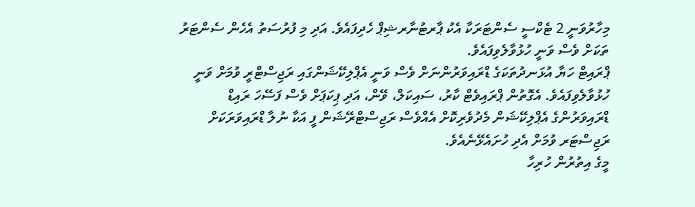މިހާރުވަނީ 2 ޓެކްސީ ސެންޓަރަކާ އެކު ޕާރޓުނާރޝިޕް ހެދިފައެވެ. އަދި މި ފުރުސަތު އެހެން ސެންޓަރު ތަކަށް ވެސް ވަނީ ހުޅުވާލެވިފައެވެ.
ޕްރައިޓް ހަޔާ އުޅަނދުތަކަގެ ޑްރައިވަރުންނަށް ވެސް ވަނީ އެޕްލިކޭޝަންގައި ރަޖިސްޓްރީ ވުމަށް ވަނީ ހުޅުވާލެވިފައެވެ. އެގޮތުން ޕްރައިވެޓް ކާރު، ސައިކަލް، ވޭން، އަދި ޕިކަޕަށް ވެސް ފަސޭހަ ރައިޑް ޑްރައިވަރުންގެ އެޕްލިކޭޝަން މެދުވެރިކޮށް އެއްވެސް ރަޖިސްޓްރޭޝަން ފީ އަކާ ނުލާ ޑްރައިވަރަކަށް ރަޖިސްޓަރ ވުމަށް އެދި ހުށައެޅޭނެއެވެ.
މީގެ އިތުރުން ހުރިހާ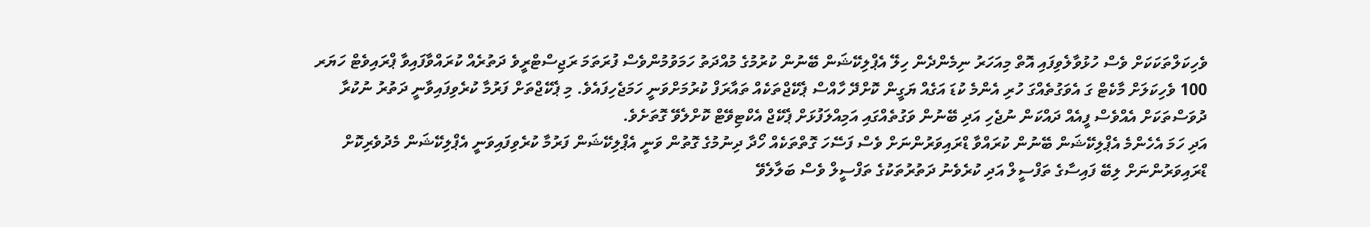ވެހިކަލްތަކަކަށް ވެސް ހުޅުވާލެވިފައި އޮތް މިއަހަރު ނިމެންދެން ހިލޭ އެޕްލިކޭޝަން ބޭނުން ކުރުމުގެ މުއްދަތު ހަމަވުމުންވެސް ފުރަތަމަ ރަޖިސްޓްރީވެ ދަތުރެއް ކުރައްވާފައިވާ ޕްރައިވެޓް ހަޔަރ 100 ވެހިކަލަށް މާކެޓް ގަ އެވަގުތެއްގަ ހުރި އެންމެ ކުޑަ އަގެއް ޔަގީން ކޮށްދޭ ހާއްސް ޕެކޭޖްތަކެއް ތައާރަފް ކުރުމަށްވަނީ ހަމަޖެހިފައެވެ. މި ޕެކޭޖްތަށް ފަރުމާ ކުރެވިފައިވާނީ ދަތުރު ނުކުރާ ދުވަސްތަކަށް އެއްވެސް ފީއެއް ދައްކަން ނުޖެހި އަދި ބޭނުން ވަގުތެއްގައި އަމިއްލަފުޅަށް ޕެކޭޖް އެކްޓިވޭޓް ކޮށްލެވޭ ގޮތަށެވެ.
އަދި ހަމަ އެހެންމެ އެޕްލިކޭޝަން ބޭނުން ކުރައްވާ ޑްރައިވަރުންނަށް ވެސް ފަސޭހަ ގޮތްތަކެއް ހޯދާ ދިނުމުގެ ގޮތުން ވަނީ އެޕްލިކޭޝަން ފަރުމާ ކުރެވިފައިވަނީ އެޕްލިކޭޝަން މެދުވެރިކޮށް ޑްރައިވަރުންނަށް ލިބޭ ފައިސާގެ ތަފްސީލް އަދި ކުރެވެނު ދަތުރުތަކުގެ ތަފްސީލް ވެސް ބަލާލެވޭ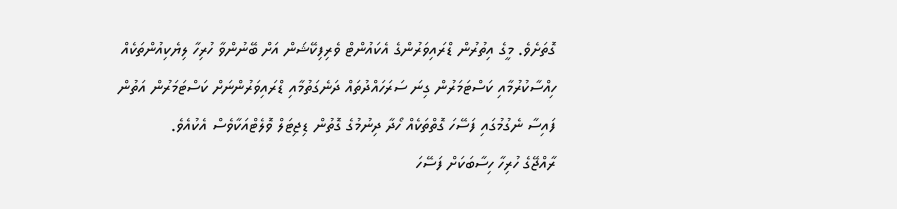ގޮތަށެވެ. މީގެ އިތުރުން ޑްރައިވަރުންގެ އެކައުންޓް ވެރިފިކޭޝަން އަށް ބޭނުންވާ ހުރިހާ ލިޔެކިއުންތަކެއް ހިއްސާކުރުމާއި ކަސްޓަމަރުން ގިނަ ސަރަހައްދުތައް ދަނެގަތުމާއި ޑްރައިވަރުންނަށް ކަސްޓަމަރުން އަތުން ފައިސާ ނެގުމުގައި ފަސޭހަ ގޮތްތަކެއް ހޯދާ ދިނުމުގެ ގޮތުން ޑިޖިޓަލް ވޮލެޓްއަކާވެސް އެކުއެވެ.
ރާއްޖޭގެ ހުރިހާ ހިސާބަކަށް ފަސޭހަ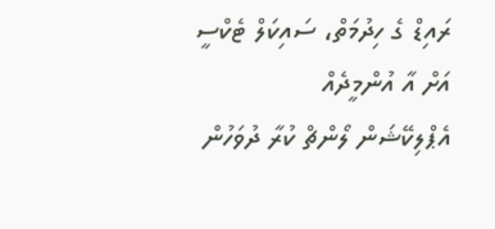ރައިޑް ގެ ހިދުމަތް، ސައިކަލް ޓެކްސީ އަށް އާ އުންމީދެއް
އެޕްލިކޭޝަން ލޯންޗް ކުރާ ދުވަހުން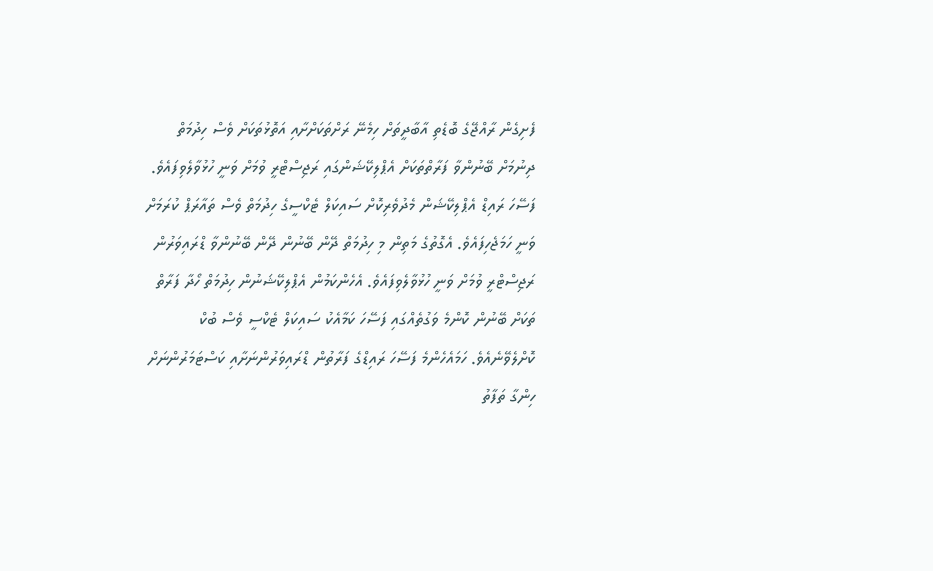ފެށިގެން ރާއްޖޭގެ ބޮޑެތި އާބާދީތަށް ހިމެނޭ ރަށްތަކަށްށާއި އަތޮޅުތަކަށް ވެސް ހިދުމަތް ދިނުމަށް ބޭނުންވާ ފަރާތްތަކަށް އެޕްލިކޭޝަންގައި ރަޖިސްޓްރީ ވުމަށް ވަނީ ހުޅުވާލެވިފައެވެ.
ފަސޭހަ ރައިޑް އެޕްލިކޭޝަން މެދުވެރިކޮށް ސައިކަލް ޓެކްސީގެ ހިދުމަތް ވެސް ތައާރަޕް ކުރަމަށް ވަނީ ހަމަޖެހިފައެވެ. އެގޮތުގެ މަތިން މި ހިދުމަތް ދޭން ބޭނުން ދޭން ބޭނުންވާ ޑްރައިވަރުން ރަޖިސްޓްރީ ވުމަށް ވަނީ ހުޅުވާލެވިފައެވެ. އެހެންކަމުން އެޕްލިކޭޝަނުން ހިދުމަތް ހޯދާ ފަރާތް ތަކަށް ބޭނުން ކޮންމެ ވަގުތެއްގައި ފަސޭހަ ކަމާއެކު ސައިކަލް ޓެކްސީ ވެސް ބުކް ކޮށްލެވޭނެއެވެ. ހަމައެހެންމެ ފަސޭހަ ރައިޑްގެ ފަރާތުން ޑްރައިވަރުންނަށާއި ކަސްޓަމަރުންނަށް ހިންގާ ތަފާތު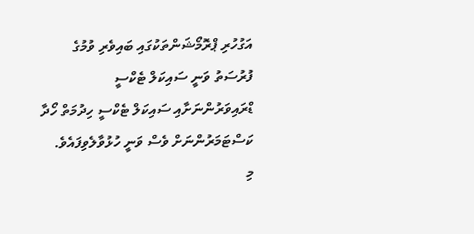އަގުހުރި ޕްރޮމޯޝަންތަކުގައި ބައިވެރި ވުމުގެ ފުރުސަތު ވަނީ ސައިކަލް ޓެކްސީ ޑްރައިވަރުންނަށާއި ސައިކަލް ޓެކްސީ ހިދުމަތް ހޯދާ ކަސްޓަމަރުންނަށް ވެސް ވަނީ ހުޅުވާލެވިފައެވެ.
މި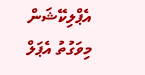އެޕްލިކޭޝަން މިވަގުތު އެޕަލް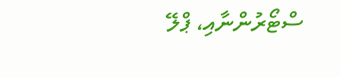ސްޓޯރުންނާއި، ޕްލޭ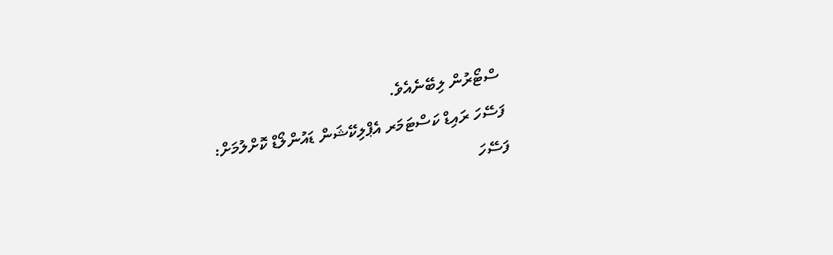ސްޓޯރުން ލިބޭނެއެވެ.
ފަސޭހަ ރައިޑް ކަސްޓަމަރ އެޕްލިކޭޝަން ޑައުންލޯޑް ކޮށްލުމަށް:
ފަސޭހަ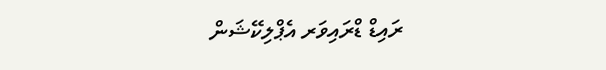ރައިޑް ޑްރައިވަރ އެޕްލިކޭޝަން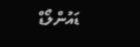ޑައުންލޯޑް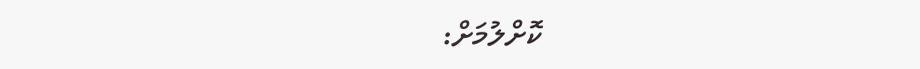ކޮށްލުމަށް: